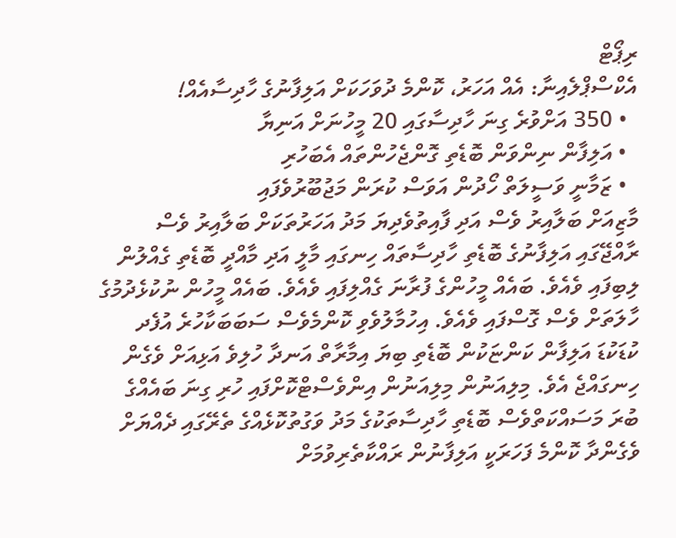ރިޕޯޓް
އެކްސްޕްލެއިނާ: އެއް އަހަރު، ކޮންމެ ދުވަހަކަށް އަލިފާނުގެ ހާދިސާއެއް!
  • 350 އަށްވުރެ ގިނަ ހާދިސާގައި 20 މީހުނަށް އަނިޔާ
  • އަލިފާން ނިންވަން ބޮޑެތި ގޮންޖެހުންތައް އެބަހުރި
  • ޒަމާނީ ވަސީލަތް ހޯދުން އަވަސް ކުރަން މަޖުބޫރުވެފައި
މާޒިއަށް ބަލާއިރު ވެސް އަދި ފާއިތުވެދިޔަ މަދު އަހަރުތަކަށް ބަލާއިރު ވެސް ރާއްޖޭގައި އަލިފާނުގެ ބޮޑެތި ހާދިސާތައް ހިނގައި މާލީ އަދި މާއްދީ ބޮޑެތި ގެއްލުން ލިބިފައި ވެއެވެ. ބައެއް މީހުންގެ ފުރާނަ ގެއްލިފައި ވެއެވެ. ބައެއް މީހުން ނުކުޅެދުމުގެ ހާލަތަށް ވެސް ގޮސްފައި ވެއެވެ. އިހުމާލުވެވި ކޮންމެވެސް ސަބަބަކާހުރެ އުފެދ ކުޑަކުޑަ އަލިފާން ކަންޏަކުން ބޮޑެތި ބިޔަ އިމާރާތް އަނދާ ހުލިވެ އަޅިއަށް ވެގެން ހިނގައްޖެ އެވެ. މިލިއަނުން މިލިއަނުން އިންވެސްޓްކޮށްފައި ހުރި ގިނަ ބައެއްގެ ބުރަ މަސައްކަތްވެސް ބޮޑެތި ހާދިސާތަކުގެ މަދު ވަގުތުކޮޅެއްގެ ތެރޭގައި ދެއްޔަށް ވެގެންދާ ކޮންމެ ފަހަރަކީ އަލިފާނުން ރައްކާތެރިވުމަށް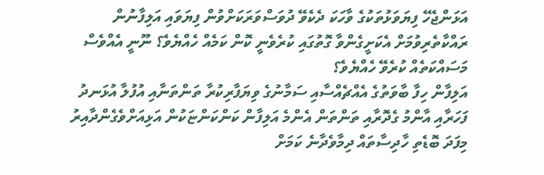އަޅަންޖެހޭ ފިޔަވަޅުތަކުގެ ވާހަކަ ދެކެވޭ ދުވަސްވަރަކަށްވުން ފިޔަވައި އަލިފާނުން ރައްކާތެރިވުމަށް އެކަށީގެންވާ ގޮތުގައި ކުރެވެނީ ކޮން ކަމެއް ހެއްޔެވެ؟ ނޫނީ އެއްވެސް މަސައްކަތެއް ކުރެވޭ ހެއްޔެވެ؟
އަލިފާން ހިފާ ބާވަތުގެ އެއްޗެއްސާއި ސަމާނުގެ ވިޔަފާރިކުރާ ތަންތަނާއި އުފުލާ އުޅަނދު ފަހަރާއި އާންމު ގެދޮރާއި ތަންތަން އެންމެ އަލިފާން ކަންކަންޏަކުން އަޅިއަށްވެގެންދާއިރު މިފަދަ ބޮޑެތި ހާދިސާތައް ދިމާވެދާނެ ކަމަށް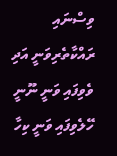ވިސްނައި ރައްކާތެރިވަނީ އަދި ވެވިފައި ވަނީ ނޫނީ ހޭލެވިފައި ވަނީ ކިހާ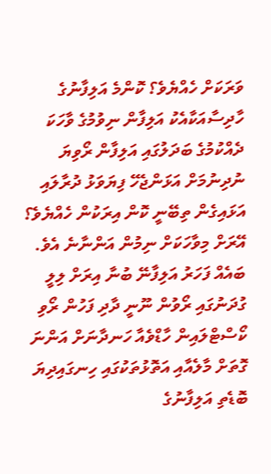ވަރަކަށް ހެއްޔެވެ؟ ކޮންމެ އަލިފާނުގެ ހާދިސާއަކާއެކު އަލިފާން ނިވުމުގެ ވާހަކަ ދެއްކުމުގެ ބަދަލުގައި އަލިފާން ރޯވިޔަ ނުދިނުމަށް އަޅަންޖެހޭ ފިޔަވަޅު ދުރާލައި އަޅައިގެން ތިބޭނީ ކޮން އިރަކުން ހެއްޔެވެ؟ އޭރަށް މިވާހަކަށް ނިމުން އަންނާނެ އެވެ.
ބައެއް ފަހަރު އަލިފާނޭ ބުނާ އިރަށް ލިލީ ގުދަނުގައި ރޯވުން ނޫނީ ދާދި ފަހުން ރޯވި ކޯސްޓްލައިން ހާޑްވެއާ ހަނދާނަށް އަންނަ ގޮތަށް މާލެއާއި އަތޮޅުތަކުގައި ހިނގައިދިޔަ ބޮޑެތި އަލިފާނުގެ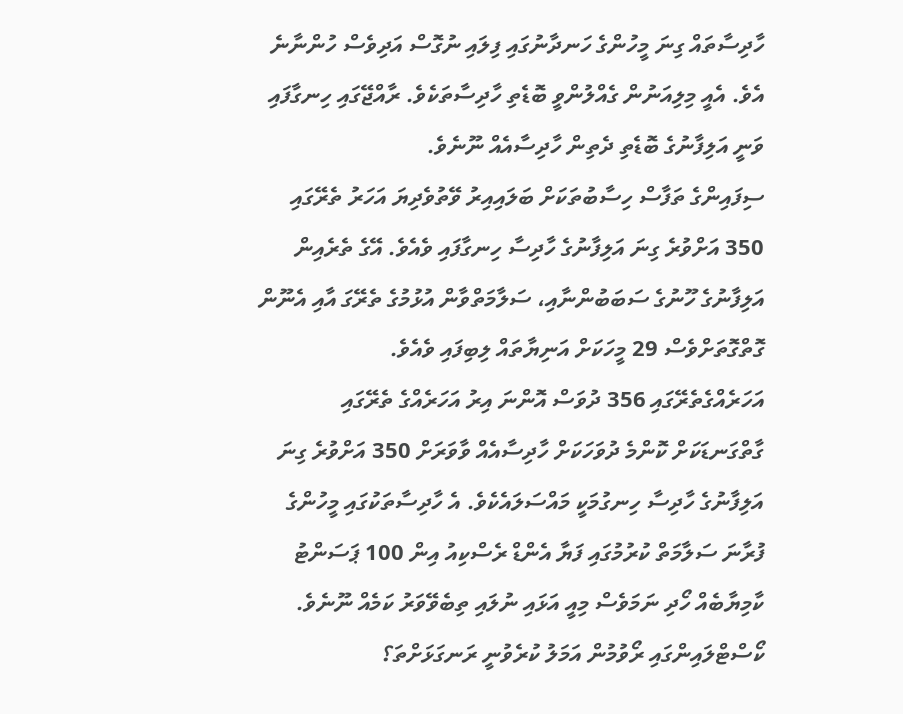ހާދިސާތައް ގިނަ މީހުންގެ ހަނދާނުގައި ފިލައި ނުގޮސް އަދިވެސް ހުންނާނެ އެވެ. އެއީ މިލިއަނުން ގެއްލުންވީ ބޮޑެތި ހާދިސާތަކެވެ. ރާއްޖޭގައި ހިނގާފައި ވަނީ އަލިފާނުގެ ބޮޑެތި ދެތިން ހާދިސާއެއް ނޫނެވެ.
ސިފައިންގެ ތަފާސް ހިސާބުތަކަށް ބަލައިއިރު ވޭތުވެދިޔަ އަހަރު ތެރޭގައި 350 އަށްވުރެ ގިނަ އަލިފާނުގެ ހާދިސާ ހިނގާފައި ވެއެވެ. އޭގެ ތެރެއިން އަލިފާނުގެ ހޫނުގެ ސަބަބުންނާއި، ސަލާމަތްވާން އުޅުމުގެ ތެރޭގަ އާއި އެނޫން ގޮތްގޮތަށްވެސް 29 މީހަކަށް އަނިޔާތައް ލިބިފައި ވެއެވެ.
އަހަރެއްގެތެރޭގައި 356 ދުވަސް އޮންނަ އިރު އަހަރެއްގެ ތެރޭގައި ގާތްގަނޑަކަށް ކޮންމެ ދުވަހަކަށް ހާދިސާއެއް ވާވަރަށް 350 އަށްވުރެ ގިނަ އަލިފާނުގެ ހާދިސާ ހިނގުމަކީ މައްސަލައެކެވެ. އެ ހާދިސާތަކުގައި މީހުންގެ ފުރާނަ ސަލާމަތް ކުރުމުގައި ފަޔާ އެންޑް ރެސްކިއު އިން 100 ޕަސަންޓު ކާމިޔާބެއް ހޯދި ނަމަވެސް މިއީ އަޅައި ނުލައި ތިބެވޭވަރު ކަމެއް ނޫނެވެ.
ކޯސްޓްލައިންގައި ރޯވުމުން އަމަލު ކުރެވުނީ ރަނގަޅަށްތަ؟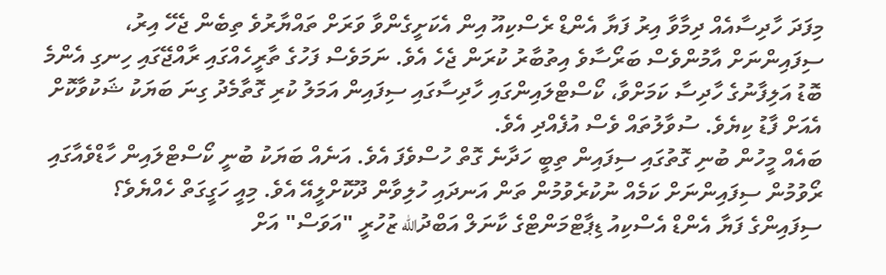މިފަދަ ހާދިސާއެއް ދިމާވާ އިރު ފަޔާ އެންޑް ރެސްކިއޫ އިން އެކަށީގެންވާ ވަރަށް ތައްޔާރުވެ ތިބެން ޖެހޭ އިރު، ސިފައިންނަށް އާމުންވެސް ބަރޯސާވެ އިތުބާރު ކުރަން ޖެހެ އެވެ. ނަމަވެސް ފަހުގެ ތާރީހެއްގައި ރާއްޖޭގައި ހިނގި އެންމެ ބޮޑު އަލިފާނުގެ ހާދިސާ ކަމަށްވާ، ކޯސްޓްލައިންގައި ހާދިސާގައި ސިފައިން އަމަލު ކުރި ގޮތާމެދު ގިނަ ބަޔަކު ޝަކުވާކޮށް އެއަށް ފާޑު ކިޔެވެ. ސުވާލުތައް ވެސް އުފެއްދި އެވެ.
ބައެއް މީހުން ބުނި ގޮތުގައި ސިފައިން ތިބީ ހަދާނެ ގޮތް ހުސްވެފަ އެވެ. އަނެއް ބަޔަކު ބުނީ ކޯސްޓްލައިން ހާޑްވެއާގައި ރޯވުމުން ސިފައިންނަށް ކަމެއް ނުކުރެވުމުން ތަން އަނދައި ހުލިވާން ދޫކޮށްލީއޭ އެވެ. މިއީ ހަގީގަތް ހެއްޔެވެ؟
ސިފައިންގެ ފަޔާ އެންޑް އެސްކިއު ޑިޕާޓްމަންޓްގެ ކާނަލް އަބްދުالله ޒުހުރީ "އަވަސް" އަށް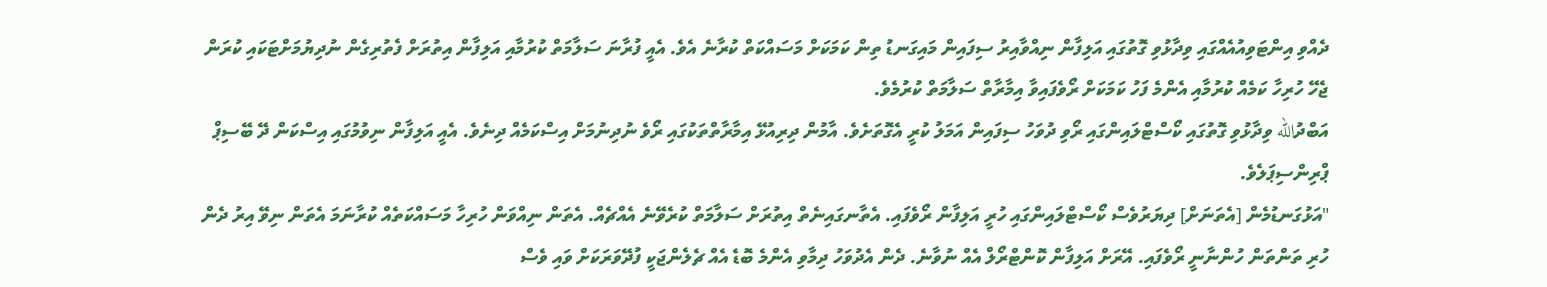ދެއްވި އިންޓަވިއުއެއްގައި ވިދާޅުވި ގޮތުގައި އަލިފާން ނިއްވާއިރު ސިފައިން މައިގަނޑު ތިން ކަމަކަށް މަސައްކަތް ކުރާނެ އެވެ. އެއީ ފުރާނަ ސަލާމަތް ކުރުމާއި އަލިފާން އިތުރަށް ފެތުރިގެން ނުދިޔުމަށްޓަކައި ކުރަން ޖެހޭ ހުރިހާ ކަމެއް ކުރުމާއި އެންމެ ފަހު ކަމަކަށް ރޯވެފައިވާ އިމާރާތް ސަލާމަތް ކުރުމެވެ.
އަބްދުالله ވިދާޅުވި ގޮތުގައި ކޯސްޓްލައިންގައި ރޯވި ދުވަހު ސިފައިން އަމަލު ކުރީ އެގޮތަށެވެ. އާމުން ދިރިއުޅޭ އިމާރާތްތަކުގައި ރޯވެ ނުދިނުމަށް އިސްކަމެއް ދިނެވެ. އެއީ އަލިފާން ނިވުމުގައި އިސްކަން ދޭ ބޭސިޕް ޕްރިންސިޕަލެވެ.
"އަޅުގަނޑުމެން [އެތަނަށް] ދިޔަރުވެސް ކޯސްޓްލައިންގައި ހުރީ އަލިފާން ރޯވެފައި. އެތާނގައިނެތް އިތުރަށް ސަލާމަތް ކުރެވޭނެ އެއްޗެއް. އެތަން ނިއްވަން ހުރިހާ މަސައްކަތެއް ކުރާނަމަ އެތަން ނިވޭ އިރު ދެން ހުރި ތަންތަން ހުންނާނީ ރޯވެފައި. އޭރަށް އަލިފާން ކޮންޓްރޯލް އެއް ނުވާނެ. ދެން އެދުވަހު ދިމާވި އެންމެ ބޮޑެ އެއް ޗެލެންޖަކީ ފުދޭވަރަކަށް ވައި ވެސް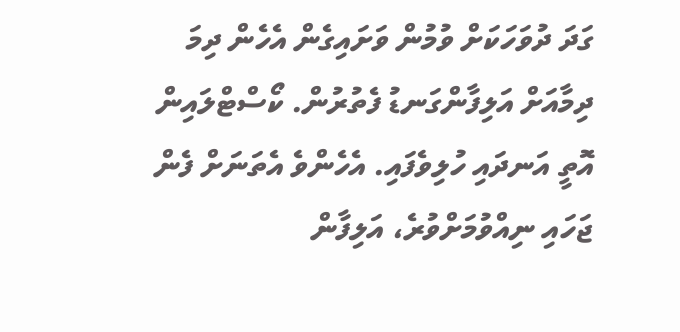ގަދަ ދުވަހަކަށް ވުމުން ވަށައިގެން އެހެން ދިމަ ދިމާއަށް އަލިފާންގަނޑު ފެތުރުން. ކޯސްޓްލައިން އޮތީ އަނދައި ހުލިވެފައި. އެހެންވެ އެތަނަށް ފެން ޖަހައި ނިއްވުމަށްވުރެ، އަލިފާން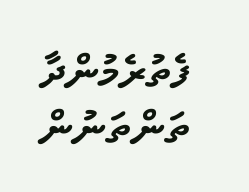ފެތުރެމުންދާ ތަންތަނުން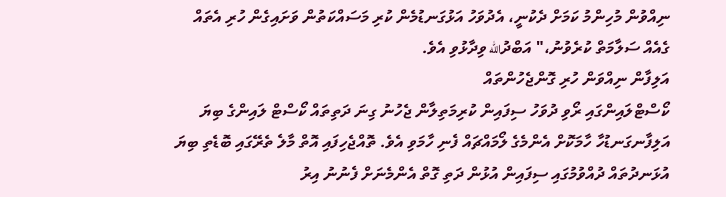ނިއްވުން މުހިންމު ކަމަށް ދެކުނީ، އެދުވަހު އަޅުގަނޑުމެން ކުރި މަސައްކަތުން ވަށައިގެން ހުރި އެތައް ގެއެއް ސަލާމަތް ކުރެވުނު،" އަބްދުالله ވިދާޅުވި އެވެ.
އަލިފާން ނިއްވަން ހުރި ގޮންޖެހުންތައް
ކޯސްޓްލައިންގައި ރޯވި ދުވަހު ސިފައިން ކުރިމަތިލާން ޖެހުނު ގިނަ ދަތިތައް ކޯސްޓް ލައިންގެ ބިޔަ އަލިފާނގަނޑުހާ ހާމަކޮށް އެންމެގެ ލޯމައްޗައް ފެނި ހާމަވި އެވެ. ތޮއްޖެހިފައި އޮތް މާލެ ތެރޭގައި ބޮޑެތި ބިޔަ އުޅަނދުތައް ދުއްވުމުގައި ސިފައިން އުޅުން ދަތި ގޮތް އެންމެނަށް ފެނުނު އިރު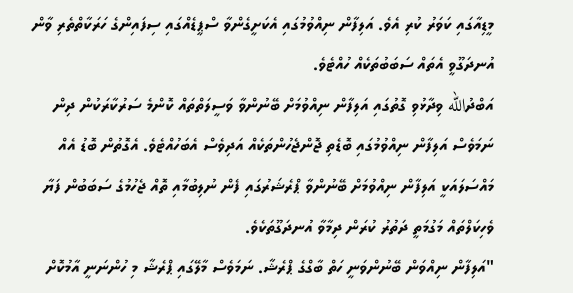މީޑިއާގައި ކަވަރު ކުރި އެވެ. އަލިފާން ނިއްވުމުގައި އެކަށީގެންވާ ސްޕީޑެއްގައި ސިފައިންގެ ހަރަކާތްތެރި ވާން އުނދަގޫވީ އެތައް ސަބަބުތަކެއް ހުއްޓެވެ.
އަބްދުالله ވިދާޅުވި ގޮތުގައި އަލިފާން ނިއްވުމަށް ބޭނުންވާ ވަސީލަތްތައް ކޮންމެ ސަރުކާރަކުން ދިން ނަމަވެސް އަލިފާން ނިއްވުމުގައި ބޮޑެތި ޖޮންޖެހުންތަކެއް އަދިވެސް އެބަހުއްޓެވެ. އެގޮތުން ބޮޑު އެއް މައްސަލައަކީ އަލިފާން ނިއްވުމަށް ބޭނުންވާ ޕްރެޝަރުގައި ފެން ނުލިބުމާއި ތޮއް ޖެހުމުގެ ސަބަބުން ފަޔާ ވެހިކަލްތައް މަގުމަތީ ދަތުރު ކުރަން ދިމާވާ އުނދަގޫތަކެވެ.
"އަލިފާން ނިއްވަން ބޭނުންވަނީ ހަތް ބާގްގެ ޕްރެޝާ. ނަމަވެސް މާލޭގައި ޕްރެޝާ މި ހުންނަނީ އާމުކޮށް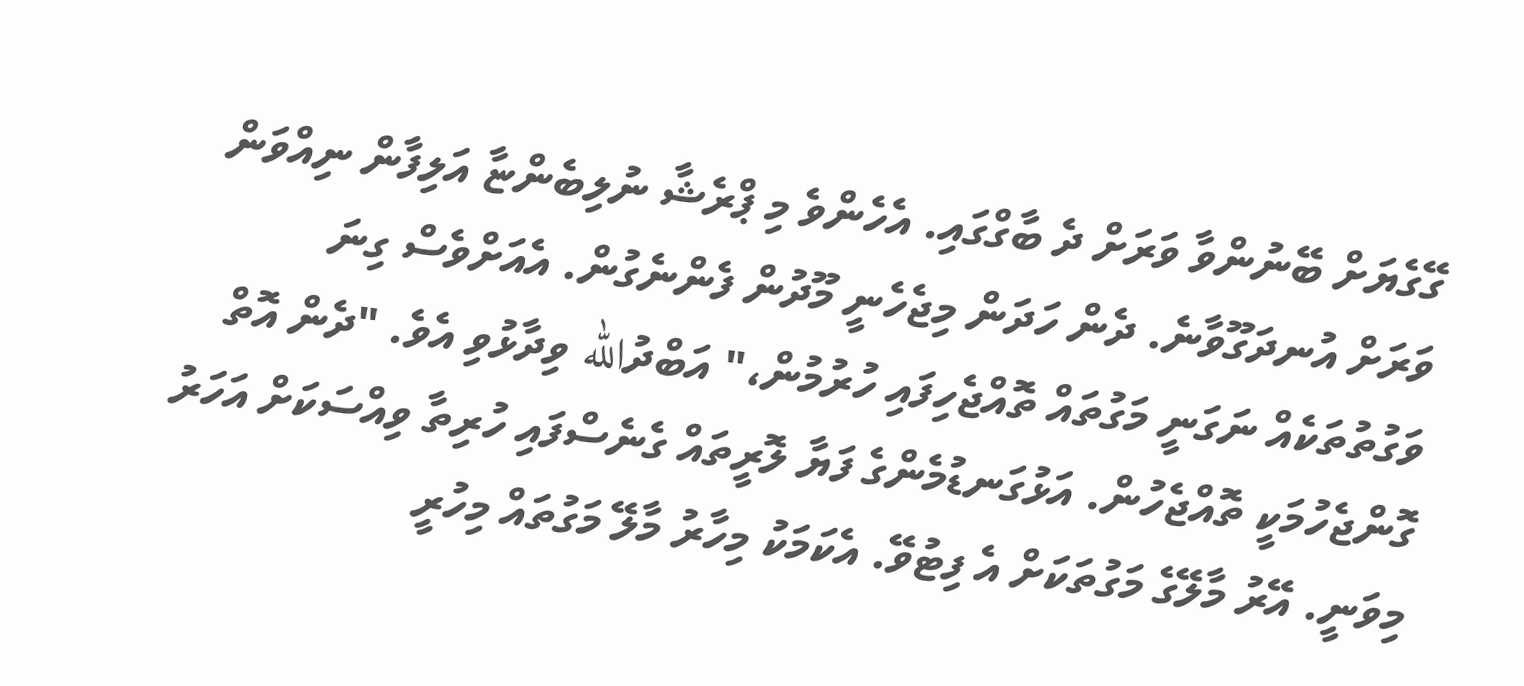ގޭގެޔަށް ބޭނުންވާ ވަރަށް ދެ ބާގްގައި. އެހެންވެ މި ޕްރެޝާ ނުލިބެންޏާ އަލިފާން ނިއްވަން ވަރަށް އުނދަގޫވާނެ. ދެން ހަދަން މިޖެހެނީ މޫދުން ފެންނެގުން. އެއަށްވެސް ގިނަ ވަގުތުތަކެއް ނަގަނީ މަގުތައް ތޮއްޖެހިފައި ހުރުމުން،" އަބްދުالله ވިދާޅުވި އެވެ. "ދެން އޮތް ގޮންޖެހުމަކީ ތޮއްޖެހުން. އަޅުގަނޑުމެންގެ ފަޔާ ލޮރީތައް ގެނެސްފައި ހުރިތާ ވިއްސަކަށް އަހަރު މިވަނީ. އޭރު މާލޭގެ މަގުތަކަށް އެ ފިޓުވޭ. އެކަމަކު މިހާރު މާލޭ މަގުތައް މިހުރީ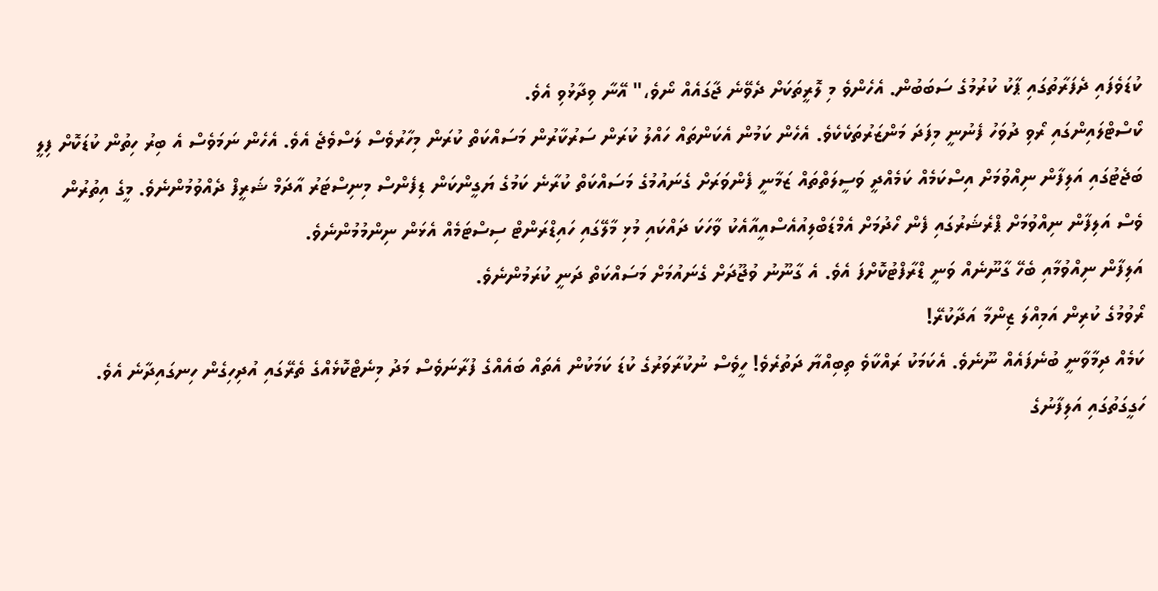ކުޑަވެފައި ދެފަރާތުގައި ޕާކު ކުރުމުގެ ސަބަބުން. އެހެންވެ މި ލޮރީތަކަށް ދެވޭނެ ޖާގައެއް ނޯވެ،" އޭނާ ވިދާޅުވި އެވެ.
ކޯސްޓްލައިންގައި ރޯވި ދުވަހު ފެނުނީ މިފަދަ މަންޒަރުތަކެކެވެ. އެހެން ކަމުން އެކަންތައް ހައްލު ކުރަން ސަރުކާރުން މަސައްކަތް ކުރަން މިހާރުވެސް ލަސްވެޖެ އެވެ. އެހެން ނަމަވެސް އެ ބިރު ހިތުން ކުޑަކޮށް ފިލީ ބަޖެޓުގައި އަލިފާން ނިއްވުމަށް އިސްކަމެއް ކަމެއްދީ ވަސީލަތްތައް ޒަމާނީ ފެންވަރަށް ގެނައުމުގެ މަސައްކަތް ކުރާނެ ކަމުގެ ޔަގީންކަން ޑިފެންސް މިނިސްޓަރު އާދަމް ޝަރީފް ދެއްވުމުންނެވެ. މީގެ އިތުރުން ވެސް އަލިފާން ނިއްވުމަށް ޕްރެޝަރުގައި ފެން ހޯދުމަށް އެމްޑަބްލިއުއެސްއީއާއެކު ވާހަކަ ދައްކައި މުޅި މާލޭގައި ހައިޑްރަންޓް ސިސްޓަމެއް އެޅަން ނިންމުމުންނެވެ.
އަލިފާން ނިއްވުމާއި ބެހޭ ގާނޫނެއް ވަނީ ޑްރާފްޓުކޮށްފަ އެވެ. އެ ގާނޫނު ވުޖޫދަށް ގެނައުމަށް މަސައްކަތް ދަނީ ކުރަމުންނެވެ.
ރޯވުމުގެ ކުރިން އަމިއްލަ ޒިންމާ އަދާކުރޭ!
ކަމެއް ދިމާވާނީ ބުނެފައެއް ނޫނެވެ. އެކަމަކު ރައްކާވެ ތިބިއްޔާ ދަތުރެވެ! ހީވެސް ނުކުރާވަރުގެ ކުޑަ ކަމަކުން އެތައް ބައެއްގެ ފުރާނަވެސް މަދު މިނެޓްކޮޅެއްގެ ތެރޭގައި އުދިހިގެން ހިނގައިދާނެ އެވެ. ހަގީގަތުގައި އަލިފާނުގެ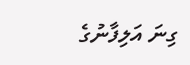ގިނަ އަލިފާނުގެ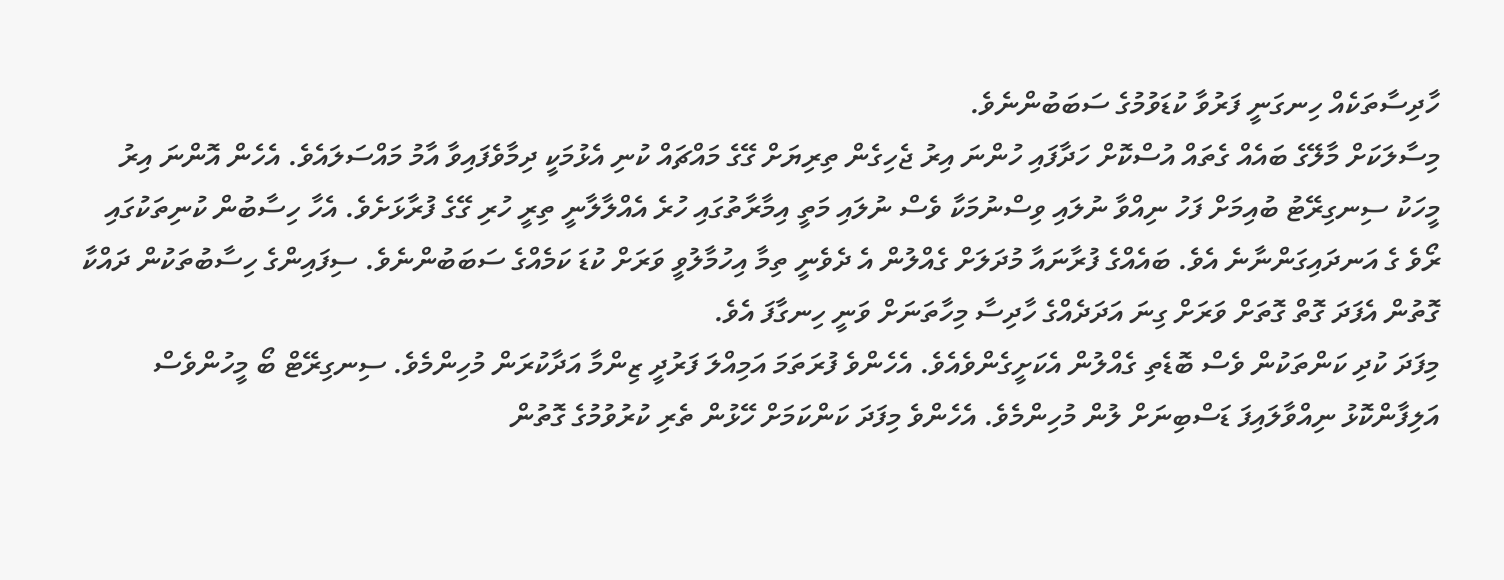ހާދިސާތަކެއް ހިނގަނީ ފަރުވާ ކުޑަވުމުގެ ސަބަބުންނެވެ.
މިސާލަކަށް މާލޭގެ ބައެއް ގެތައް އުސްކޮށް ހަދާފައި ހުންނަ އިރު ޖެހިގެން ތިރިޔަށް ގޭގެ މައްޗައް ކުނި އެޅުމަކީ ދިމާވެފައިވާ އާމު މައްސަލައެވެ. އެހެން އޮންނަ އިރު މީހަކު ސިނގިރޭޓު ބުއިމަށް ފަހު ނިއްވާ ނުލައި ވިސްނުމަކާ ވެސް ނުލައި މަތީ އިމާރާތުގައި ހުރެ އެއްލާލާނީ ތިރީ ހުރި ގޭގެ ފުރާޅަށެވެ. އެހާ ހިސާބުން ކުނިތަކުގައި ރޯވެ ގެ އަނދައިގަންނާނެ އެވެ. ބައެއްގެ ފުރާނައާ މުދަލަށް ގެއްލުން އެ ދެވެނީ ތިމާ އިހުމާލުވީ ވަރަށް ކުޑަ ކަމެއްގެ ސަބަބުންނެވެ. ސިފައިންގެ ހިސާބުތަކުން ދައްކާ ގޮތުން އެފަދަ ގޮތް ގޮތަށް ވަރަށް ގިނަ އަދަދެއްގެ ހާދިސާ މިހާތަނަށް ވަނީ ހިނގާފަ އެވެ.
މިފަދަ ކުދި ކަންތަކުން ވެސް ބޮޑެތި ގެއްލުން އެކަށީގެންވެއެވެ. އެހެންވެ ފުރަތަމަ އަމިއްލަ ފަރުދީ ޒިންމާ އަދާކުރަން މުހިންމެވެ. ސިނގިރޭޓް ބޯ މީހުންވެސް އަލިފާންކޮޅު ނިއްވާލައިފަ ޑަސްބިނަށް ލުން މުހިންމެވެ. އެހެންވެ މިފަދަ ކަންކަމަށް ހޭޅުން ތެރި ކުރުވުމުގެ ގޮތުން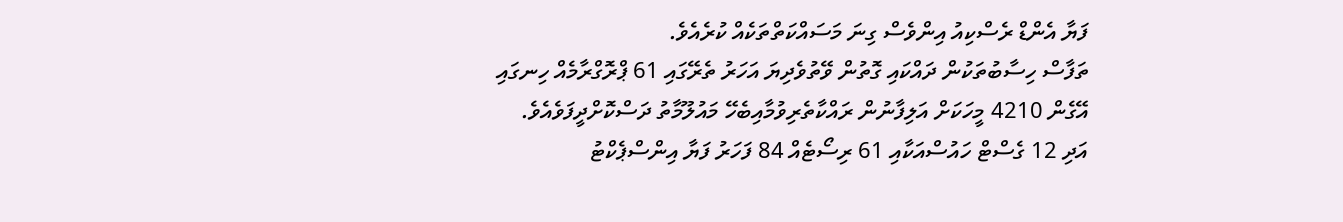ފަޔާ އެންޑް ރެސްކިއު އިންވެސް ގިނަ މަސައްކަތްތަކެއް ކުރެއެވެ.
ތަފާސް ހިސާބުތަކުން ދައްކައި ގޮތުން ވޭތުވެދިޔަ އަހަރު ތެރޭގައި 61 ޕްރޮގްރާމެއް ހިނގައި އޭގެން 4210 މީހަކަށް އަލިފާނުން ރައްކާތެރިވުމާއިބެހޭ މައުލޫމާތު ދަސްކޮށްދީފަވެއެވެ. އަދި 12 ގެސްޓް ހައުސްއަކާއި 61 ރިސޯޓެއް 84 ފަހަރު ފަޔާ އިންސްޕެކްޓު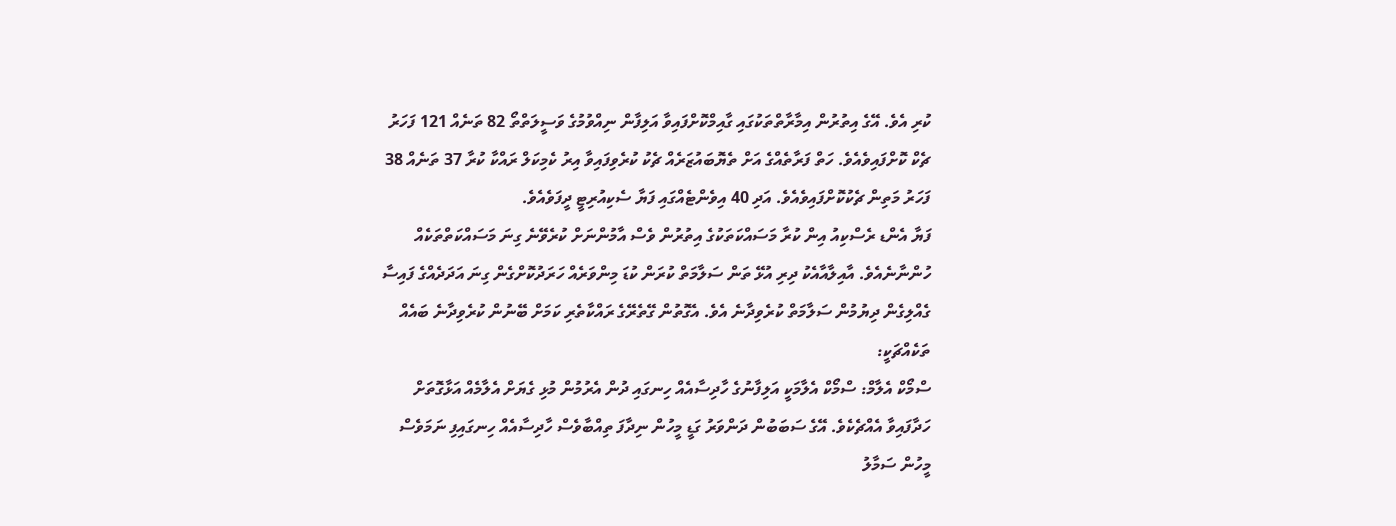ކުރި އެވެ. އޭގެ އިތުރުން އިމާރާތްތަކުގައި ގާއިމްކޮށްފައިވާ އަލިފާން ނިއްވުމުގެ ވަސީލަތްތޯ 82 ތަނެއް 121 ފަހަރު ޗެކް ކޮށްފައިވެއެވެ. ހަތް ފަރާތެއްގެ އަށް ތެޔޮބައުޒަރެއް ޗެކު ކުރެވިފައިވާ އިރު ކެމިކަލް ރައްކާ ކުރާ 37 ތަނެއް 38 ފަހަރު މަތިން ޗެކުކޮށްފައިވެއެވެ. އަދި 40 އިވެންޓެއްގައި ފަޔާ ސެކިއުރިޓީ ދީފަވެއެވެ.
ފަޔާ އެންޑ ރެސްކިއު އިން ކުރާ މަސައްކަތަކުގެ އިތުރުން ވެސް އާމުންނަށް ކުރެވޭނެ ގިނަ މަސައްކަތްތަކެއް ހުންނާނެއެވެ. އާއިލާއާއެކު ދިރި އުޅޭ ތަން ސަލާމަތް ކުރަން ކުޑަ މިންވަރެއް ހަރަދުކޮށްގެން ގިނަ އަދަދެއްގެ ފައިސާ ގެއްލިގެން ދިޔުމުން ސަލާމަތް ކުރެވިދާނެ އެވެ. އެގޮތުން ގޭތެރޭގެ ރައްކާތެރި ކަމަށް ބޭނުން ކުރެވިދާނެ ބައެއް ތަކެއްޗަކީ:
ސްމޯކް އެލާމް: ސްމޯކް އެލާމަކީ އަލިފާނުގެ ހާދިސާއެއް ހިނގައި ދުން އެރުމުން މުޅި ގެޔަށް އެލާމެއް އަޅާގޮތަށް ހަދާފައިވާ އެއްޗެކެވެ. އޭގެ ސަބަބުން ދަންވަރު ގަޑީ މީހުން ނިދާފަ ތިއްބާވެސް ހާދިސާއެއް ހިނގައިފި ނަމަވެސް މީހުން ސަމާލު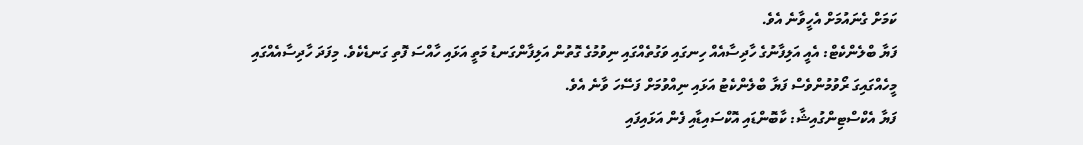ކަމަށް ގެނައުމަށް އެހީވާނެ އެވެ.
ފަޔާ ބްލެންކެޓް: އެއީ އަލިފާނުގެ ހާދިސާއެއް ހިނގައި ވަގުތެއްގައި ނިވުމުގެ ގޮތުން އަލިފާންގަނޑު މަތީ އަޅައި ހާއްސަ ފޮތި ގަނޑެކެވެ. މިފަދަ ހާދިސާއެއްގައި މީހެއްގައިގަ ރޯވުމުންވެސް ފަޔާ ބްލެންކެޓު އަޅައި ނިއްވުމަށް ފަސޭހަ ވާނެ އެވެ.
ފަޔާ އެކްސްޓިންގުއިޝާ: ކާބޮންޑައި އޮކްސައިޑާއި ފެން އަޅައިފައި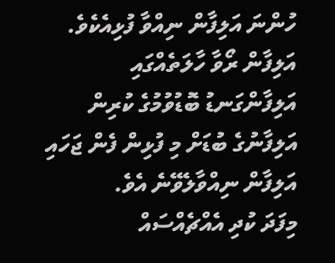ހުންނަ އަލިފާން ނިއްވާ ފުޅިއެކެވެ. އަލިފާން ރޯވާ ހާލަތެއްގައި އަލިފާންގަނޑު ބޮޑުވުމުގެ ކުރިން އަލިފާނުގެ ބުޑަށް މި ފުޅިން ފެން ޖަހައި އަލިފާން ނިއްވާލެވޭނެ އެވެ.
މިފަދަ ކުދި އެއްޗެއްސައް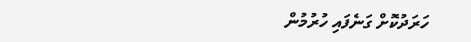ހަރަދުކޮށް ގަނެފައި ހުރުމުން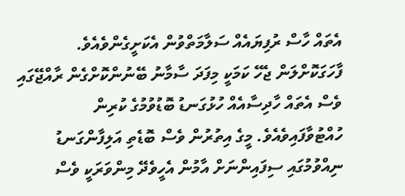އެތައް ހާސް ރުފިޔައެއް ސަލާމަތްވުން އެކަށީގެންވެއެވެ. ފާހަގަކޮށްލަން ޖެހޭ ކަމަކީ މިފަދަ ސާމާނު ބޭނުންކޮށްގެން ރާއްޖޭގައި ވެސް އެތައް ހާދިސާއެއް ހުޅުގަނޑު ބޮޑުވުމުގެ ކުރިން ހުއްޓުވާފައިވެއެވެ. މީގެ އިތުރުން ވެސް ބޮޑެތި އަލިފާންގަނޑު ނިއްވުމުގައި ސިފައިންނަށް އާމުން އެހީވެދޭ މިންވަރަކީ ވެސް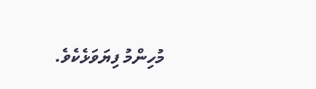މުހިންމު ފިޔަވަޅެކެވެ.